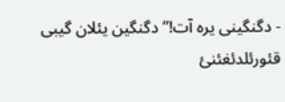- دگنگینی یرە آت!” دگنگین یئلان گیبی قئورئلدئغئنئ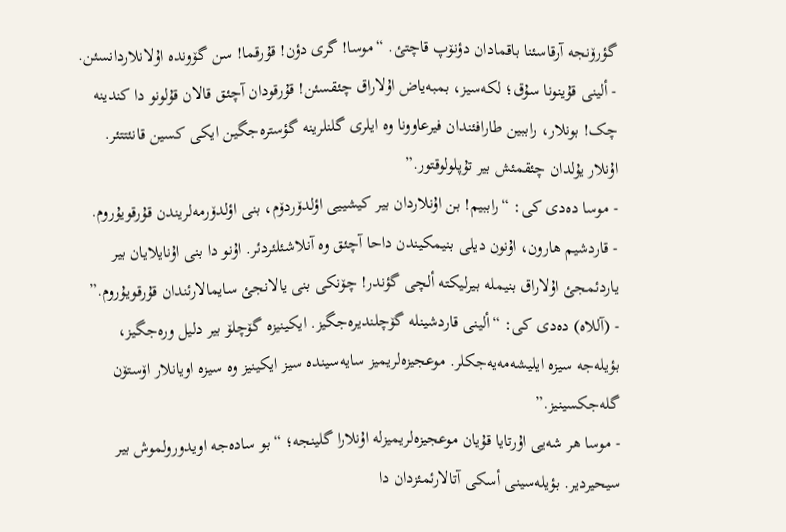گؤرۆنجە آرقاسئنا باقمادان دؤنۆپ قاچتئ. “موسا! گری دؤن! قۇرقما! سن گۆوندە اۇلانلاردانسئن.
- ألینی قۇینونا سۇق؛ لکەسیز، بمبەیاض اۇلاراق چئقسئن! قۇرقودان آچئق قالان قۇلونو دا کندینە چک! بونلار، راببین طارافئندان فیرعاوونا وە ایلری گلنلرینە گؤسترەجگین ایکی کسین قانئتتئر. اۇنلار یۇلدان چئقمئش بیر تۇپلولوقتور.”
- موسا دەدی کی: “راببیم! بن اۇنلاردان بیر کیشییی اؤلدۆردۆم، بنی اؤلدۆرمەلریندن قۇرقویۇروم.
- قاردشیم هارون، اۇنون دیلی بنیمکیندن داحا آچئق وە آنلاشئلئردئر. اۇنو دا بنی اۇنایلایان بیر یاردئمجئ اۇلاراق بنیملە بیرلیکتە ألچی گؤندر! چۆنکی بنی یالانجئ سایمالارئندان قۇرقویۇروم.”
- (آللاە) دەدی کی: “ألینی قاردشینلە گۆچلندیرەجگیز. ایکینیزە گۆچلۆ بیر دلیل ورەجگیز، بؤیلەجە سیزە ایلیشەمەیەجکلر. موعجیزەلریمیز سایەسیندە سیز ایکینیز وە سیزە اویانلار اۆستۆن گلەجکسینیز.”
- موسا هر شەیی اۇرتایا قۇیان موعجیزەلریمیزلە اۇنلارا گلینجە؛ “بو سادەجە اویدورولموش بیر سیحیردیر. بؤیلەسینی أسکی آتالارئمئزدان دا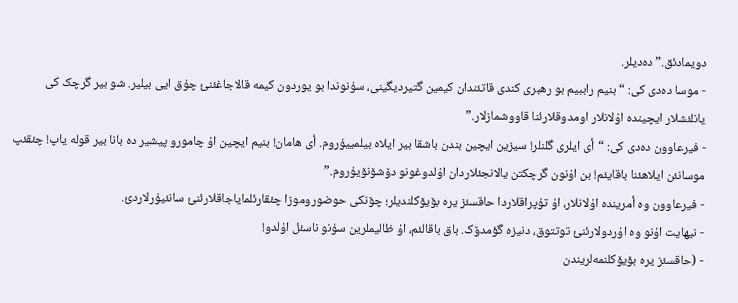دویمادئق.” دەدیلر.
- موسا دەدی کی: “بنیم راببیم بو رهبری کندی قاتئندان کیمین گتیردیگینی، سۇنوندا بو یوردون کیمە قالاجاغئنئ چۇق ایی بیلیر. شو بیر گرچک کی یانلئشلار ایچیندە اۇلانلار اومدوقلارئنا قاووشمازلار.”
- فیرعاوون دەدی کی: “أی ایلری گلنلر! سیزین ایچین بندن باشقا بیر ایلاە بیلمییۇروم. أی هامان! بنیم ایچین اۇ چامورو پیشیر دە بانا بیر قولە یاپ! چئقئپ موسانئن ایلاهئنا باقایئم! بن اۇنون گرچکتن یالانجئلاردان اۇلدوغونو دۆشۆنۆیۇروم.”
- فیرعاوون وە أمریندە اۇلانلار، اۇ تۇپراقلاردا حاقسئز یرە بۆیۆکلندیلر؛ چۆنکی حوضوروموزا چئقارئلمایاجاقلارئنئ سانئیۇرلاردئ.
- نیهایت اۇنو وە اۇردولارئنئ توتتوق، دنیزە گؤمدۆک. باق باقالئم، اۇ ظالیملرین سۇنو ناسئل اۇلدو!
- (حاقسئز یرە بۆیۆکلنمەلریندن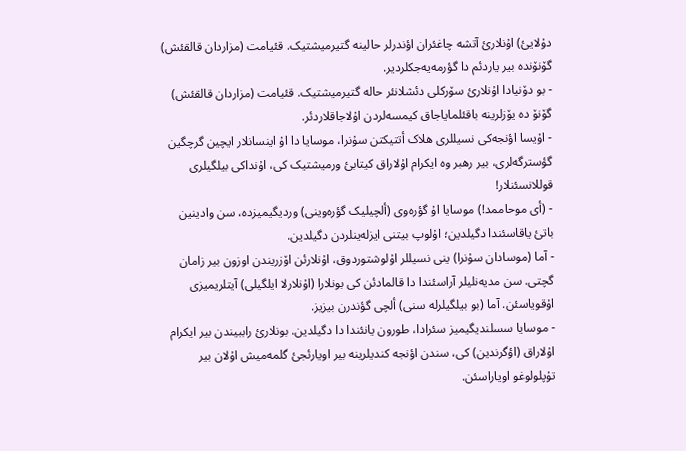دۇلایئ) اۇنلارئ آتشە چاغئران اؤندرلر حالینە گتیرمیشتیک. قئیامت (مزاردان قالقئش) گۆنۆندە بیر یاردئم دا گؤرمەیەجکلردیر.
- بو دۆنیادا اۇنلارئ سۆرکلی دئشلانئر حالە گتیرمیشتیک. قئیامت (مزاردان قالقئش) گۆنۆ دە یۆزلرینە باقئلمایاجاق کیمسەلردن اۇلاجاقلاردئر.
- اۇیسا اؤنجەکی نسیللری هلاک أتتیکتن سۇنرا، موسایا دا اۇ اینسانلار ایچین گرچگین گؤسترگەلری، بیر رهبر وە ایکرام اۇلاراق کیتابئ ورمیشتیک کی، اۇنداکی بیلگیلری قوللانسئنلار!
- (أی موحاممد!) موسایا اۇ گؤرەوی (ألچیلیک گؤرەوینی) وردیگیمیزدە، سن وادینین باتئ یاقاسئندا دگیلدین؛ اۇلوپ بیتنی ایزلەینلردن دگیلدین.
- آما (موسادان سۇنرا) ینی نسیللر اۇلوشتوردوق، اۇنلارئن اۆزریندن اوزون بیر زامان گچتی. سن مدیەنلیلر آراسئندا دا قالمادئن کی بونلارا (اۇنلارلا ایلگیلی) آیتلریمیزی اۇقویاسئن. آما (بو بیلگیلرلە سنی) ألچی گؤندرن بیزیز.
- موسایا سسلندیگیمیز سئرادا، طورون یانئندا دا دگیلدین. بونلارئ راببیندن بیر ایکرام اۇلاراق (اؤگرندین) کی، سندن اؤنجە کندیلرینە بیر اویارئجئ گلمەمیش اۇلان بیر تۇپلولوغو اویاراسئن.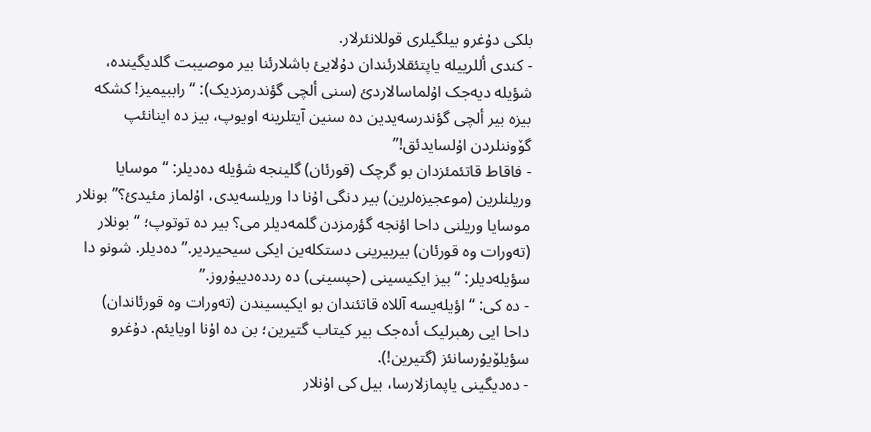بلکی دۇغرو بیلگیلری قوللانئرلار.
- کندی أللرییلە یاپتئقلارئندان دۇلایئ باشلارئنا بیر موصیبت گلدیگیندە، شؤیلە دیەجک اۇلماسالاردئ (سنی ألچی گؤندرمزدیک): “راببیمیز! کشکە بیزە بیر ألچی گؤندرسەیدین دە سنین آیتلرینە اویوپ، بیز دە اینانئپ گۆوننلردن اۇلسایدئق!”
- فاقاط قاتئمئزدان بو گرچک (قورئان) گلینجە شؤیلە دەدیلر: “موسایا وریلنلرین (موعجیزەلرین) بیر دنگی اۇنا دا وریلسەیدی، اۇلماز مئیدئ؟” بونلار موسایا وریلنی داحا اؤنجە گؤرمزدن گلمەدیلر می؟ بیر دە توتوپ؛ “بونلار (تەورات وە قورئان) بیربیرینی دستکلەین ایکی سیحیردیر.” دەدیلر. شونو دا سؤیلەدیلر: “بیز ایکیسینی (حپسینی) دە رددەدییۇروز.”
- دە کی: “اؤیلەیسە آللاە قاتئندان بو ایکیسیندن (تەورات وە قورئاندان) داحا ایی رهبرلیک أدەجک بیر کیتاب گتیرین؛ بن دە اۇنا اویایئم. دۇغرو سؤیلۆیۇرسانئز (گتیرین!).
- دەدیگینی یاپمازلارسا، بیل کی اۇنلار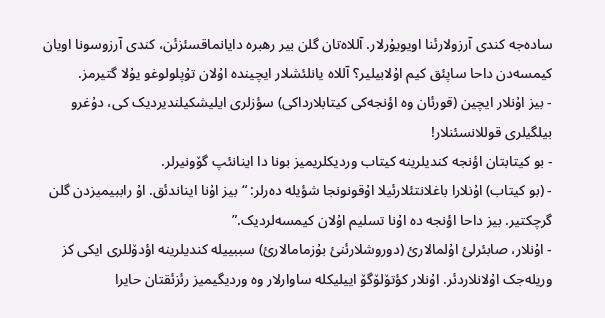سادەجە کندی آرزولارئنا اویویۇرلار. آللاەتان گلن بیر رهبرە دایانماقسئزئن، کندی آرزوسونا اویان کیمسەدن داحا ساپئق کیم اۇلابیلیر؟ آللاە یانلئشلار ایچیندە اۇلان تۇپلولوغو یۇلا گتیرمز.
- بیز اۇنلار ایچین (قورئان وە اؤنجەکی کیتابلارداکی) سؤزلری ایلیشکیلندیردیک کی، دۇغرو بیلگیلری قوللانسئنلار!
- بو کیتابتان اؤنجە کندیلرینە کیتاب وردیکلریمیز بونا دا اینانئپ گۆونیرلر.
- (بو کیتاب) اۇنلارا باغلانتئلارئیلا اۇقونونجا شؤیلە دەرلر: “بیز اۇنا ایناندئق. اۇ راببیمیزدن گلن گرچکتیر. بیز داحا اؤنجە دە اۇنا تسلیم اۇلان کیمسەلردیک.”
- اۇنلار، صابئرلئ اۇلمالارئ (دوروشلارئنئ بۇزمامالارئ) سببییلە کندیلرینە اؤدۆللری ایکی کز وریلەجک اۇلانلاردئر. اۇنلار کؤتۆلۆگۆ اییلیکلە ساوارلار وە وردیگیمیز رئزئقتان حایرا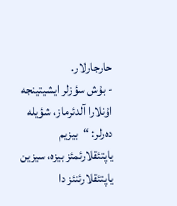حارجارلار.
- بۇش سؤزلر ایشیتینجە اۇنلارا آلدئرماز، شؤیلە دەرلر: “بیزیم یاپتئقلارئمئز بیزە، سیزین یاپتئقلارئنئز دا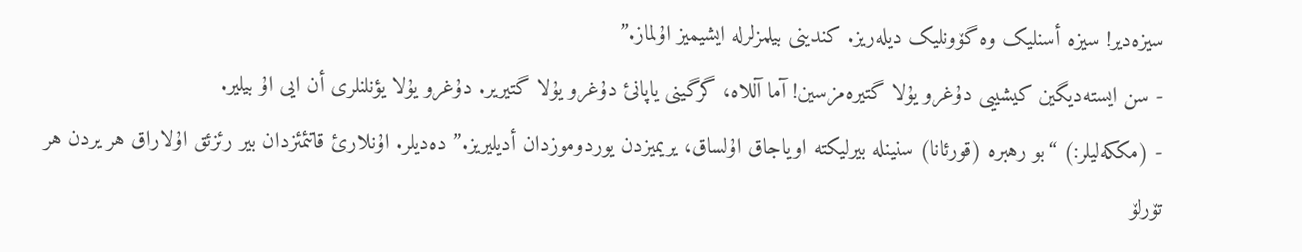سیزەدیر! سیزە أسنلیک وە گۆونلیک دیلەریز. کندینی بیلمزلرلە ایشیمیز اۇلماز.”
- سن ایستەدیگین کیشییی دۇغرو یۇلا گتیرەمزسین! آما آللاە، گرگینی یاپانئ دۇغرو یۇلا گتیریر. دۇغرو یۇلا یؤنلنلری أن ایی اۇ بیلیر.
- (مککەلیلر:) “بو رهبرە (قورئانا) سنینلە بیرلیکتە اویاجاق اۇلساق، یریمیزدن یوردوموزدان أدیلیریز.” دەدیلر. اۇنلارئ قاتئمئزدان بیر رئزئق اۇلاراق هر یردن هر تۆرلۆ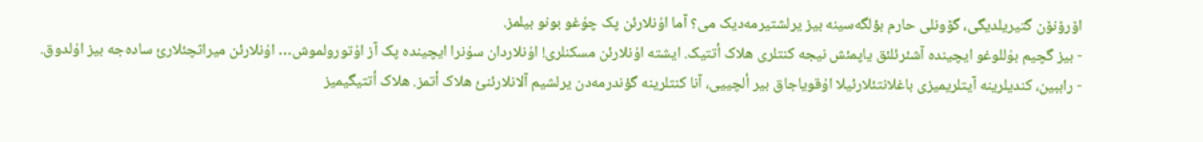اۆرۆنۆن گتیریلدیگی، گۆونلی حارم بؤلگەسینە بیز یرلشتیرمەدیک می؟ آما اۇنلارئن پک چۇغو بونو بیلمز.
- بیز گچیم بۇللوغو ایچیندە آشئرئلئق یاپمئش نیجە کنتلری هلاک أتتیک. ایشتە اۇنلارئن مسکنلری! اۇنلاردان سۇنرا ایچیندە پک آز اۇتورولموش… اۇنلارئن میراثچئلارئ سادەجە بیز اۇلدوق.
- راببین، کندیلرینە آیتلریمیزی باغلانتئلارئیلا اۇقویاجاق بیر ألچییی، آنا کنتلرینە گؤندرمەدن یرلشیم آلانلارئنئ هلاک أتمز. هلاک أتتیگیمیز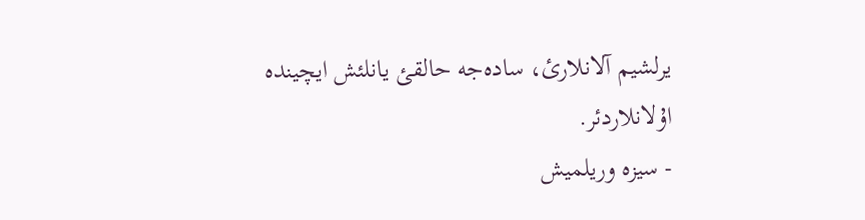یرلشیم آلانلارئ، سادەجە حالقئ یانلئش ایچیندە اۇلانلاردئر.
- سیزە وریلمیش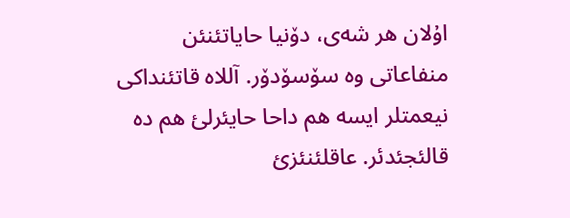اۇلان هر شەی، دۆنیا حایاتئنئن منفاعاتی وە سۆسۆدۆر. آللاە قاتئنداکی نیعمتلر ایسە هم داحا حایئرلئ هم دە قالئجئدئر. عاقلئنئزئ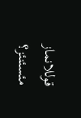قوللانماز مئسئنئز؟